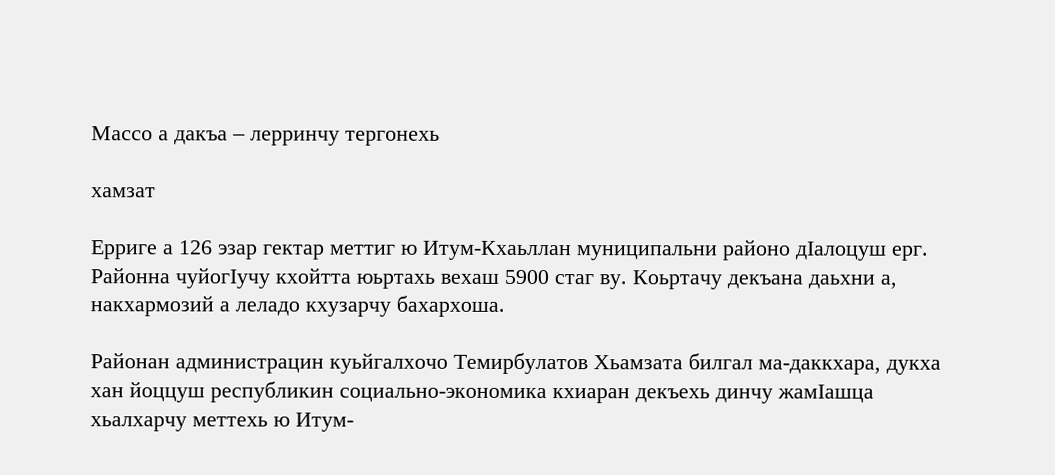Массо а дакъа – лерринчу тергонехь

хамзат

Ерриге а 126 эзар гектар меттиг ю Итум-Кхаьллан муниципальни районо дIалоцуш ерг. Районна чуйогIучу кхойтта юьртахь вехаш 5900 стаг ву. Коьртачу декъана даьхни а, накхармозий а леладо кхузарчу бахархоша.

Районан администрацин куьйгалхочо Темирбулатов Хьамзата билгал ма-даккхара, дукха хан йоццуш республикин социально-экономика кхиаран декъехь динчу жамIашца хьалхарчу меттехь ю Итум-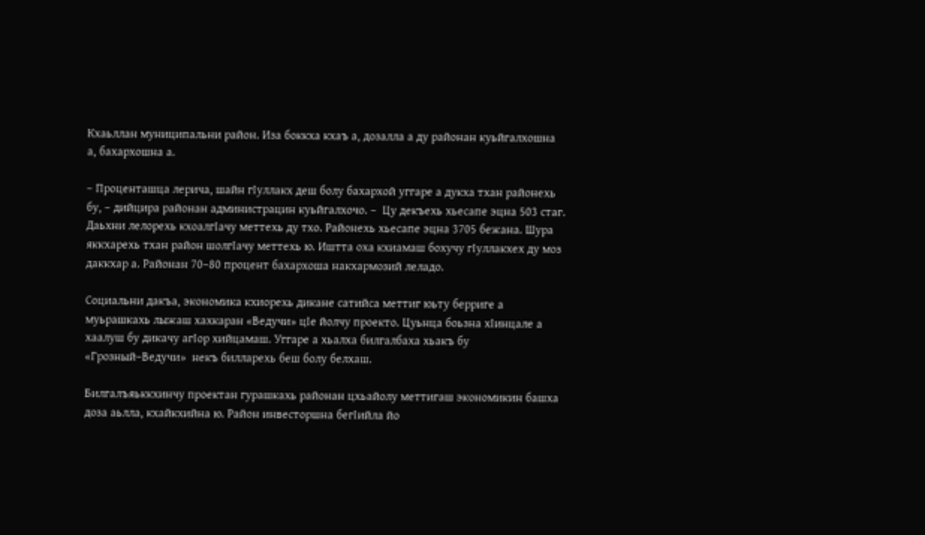Кхаьллан муниципальни район. Иза боккха кхаъ а, дозалла а ду районан куьйгалхошна а, бахархошна а.

– Проценташца лерича, шайн гIуллакх деш болу бахархой уггаре а дукха тхан районехь бу, – дийцира районан администрацин куьйгалхочо. –  Цу декъехь хьесапе эцна 503 стаг. Даьхни лелорехь кхоалгIачу меттехь ду тхо. Районехь хьесапе эцна 3705 бежана. Шура яккхарехь тхан район шолгIачу меттехь ю. Иштта оха кхиамаш бохучу гIуллакхех ду моз даккхар а. Районан 70–80 процент бахархоша накхармозий леладо.

Социальни дакъа, экономика кхиорехь дикане сатийса меттиг юьту берриге а муьрашкахь лыжаш хахкаран «Ведучи» цIе йолчу проекто. Цуьнца боьзна хIинцале а хаалуш бу дикачу агIор хийцамаш. Уггаре а хьалха билгалбаха хьакъ бу «Грозный–Ведучи»  некъ билларехь беш болу белхаш.

Билгалъяьккхинчу проектан гурашкахь районан цхьайолу меттигаш экономикин башха доза аьлла, кхайкхийна ю. Район инвесторшна бегIийла йо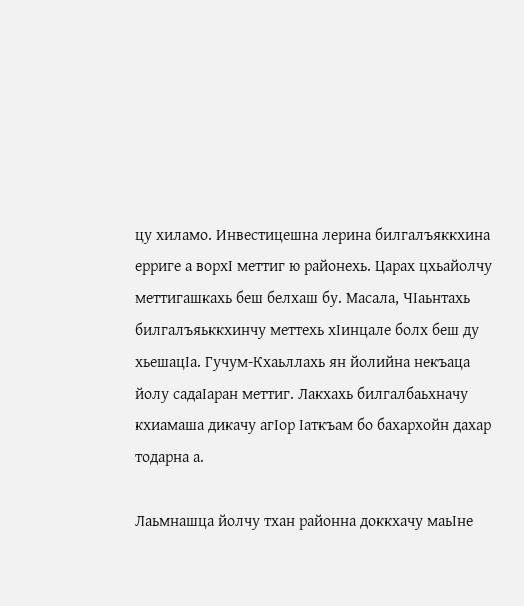цу хиламо. Инвестицешна лерина билгалъяккхина ерриге а ворхI меттиг ю районехь. Царах цхьайолчу меттигашкахь беш белхаш бу. Масала, ЧIаьнтахь билгалъяьккхинчу меттехь хIинцале болх беш ду хьешацIа. Гучум-Кхаьллахь ян йолийна некъаца йолу садаIаран меттиг. Лакхахь билгалбаьхначу кхиамаша дикачу агIор Iаткъам бо бахархойн дахар тодарна а.

Лаьмнашца йолчу тхан районна доккхачу маьIне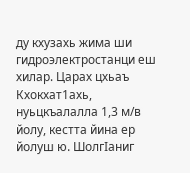ду кхузахь жима ши гидроэлектростанци еш хилар. Царах цхьаъ Кхокхат1ахь, нуьцкъалалла 1,3 м/в йолу, кестта йина ер йолуш ю. ШолгIаниг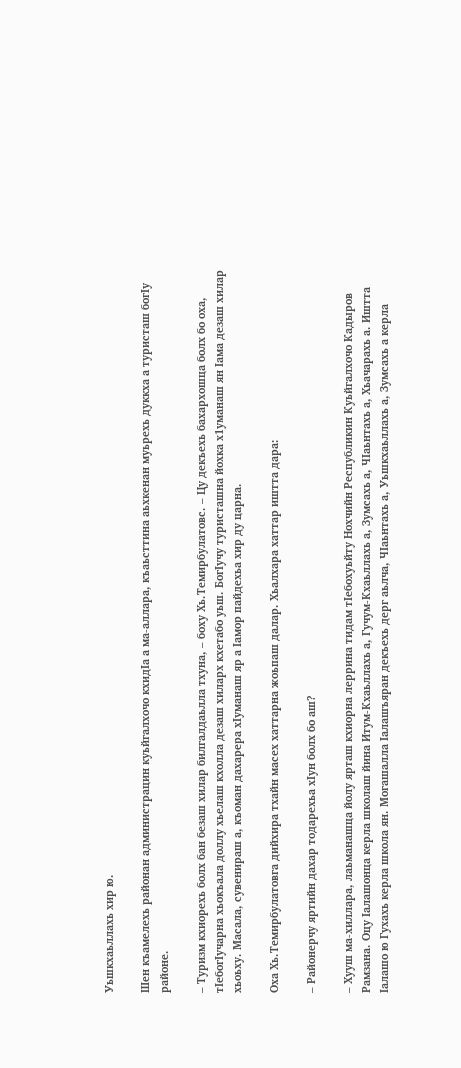Уьшкхаьллахь хир ю.

Шен къамелехь районан администрацин куьйгалхочо кхидIа а ма-аллара, къаьсттина аьхкенан муьрехь дуккха а туристаш богIу районе.

– Туризм кхиорехь болх бан безаш хилар билгалдаьлла тхуна, – боху Хь.Темирбулатовс. – Цу декъехь бахархошца болх бо оха, тIебогIучарна хьокъала доллу хьелаш кхолла дезаш хиларх кхетабо уьш. БогIучу туристашна йохка х1уманаш ян Iама дезаш хилар хьоьху. Масала, сувенираш а, къоман дахарера хIуманаш яр а Iамор пайдехьа хир ду царна.

Оха Хь.Темирбулатовга дийхира тхайн масех хаттарна жоьпаш далар. Хьалхара хаттар иштта дара:

– Районерчу яртийн дахар тодарехьа хIун болх бо аш?

– Хууш ма-хиллара, лаьманашца йолу ярташ кхиорна леррина тидам тIебохуьйту Нохчийн Республикин Куьйгалхочо Кадыров Рамзана. Оцу Iалашонца керла школаш йина Итум-Кхаьллахь а, Гучум-Кхаьллахь а, Зумсахь а, ЧIаьнтахь а, Хьачарахь а. Иштта Iалашо ю Гухахь керла школа ян. Могашалла Iалашъяран декъехь дерг аьлча, ЧIаьнтахь а, Уьшкхаьллахь а, Зумсахь а керла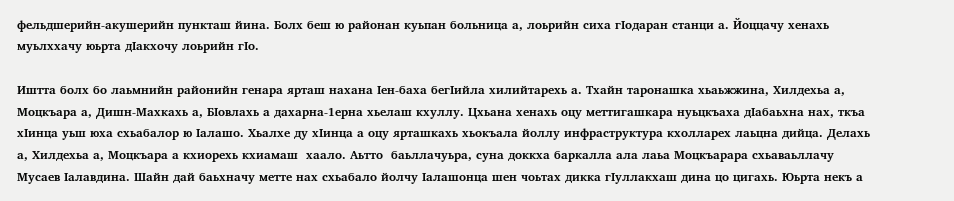фельдшерийн-акушерийн пункташ йина. Болх беш ю районан куьпан больница а, лоьрийн сиха гIодаран станци а. Йоццачу хенахь муьлххачу юьрта дIакхочу лоьрийн гIо.

Иштта болх бо лаьмнийн районийн генара ярташ нахана Iен-баха бегIийла хилийтарехь а. Тхайн таронашка хьаьжжина, Хилдехьа а, Моцкъара а, Дишн-Махкахь а, БIовлахь а дахарна-1ерна хьелаш кхуллу. Цхьана хенахь оцу меттигашкара нуьцкъаха дIабаьхна нах, ткъа хIинца уьш юха схьабалор ю Iалашо. Хьалхе ду хIинца а оцу ярташкахь хьокъала йоллу инфраструктура кхолларех лаьцна дийца. Делахь а, Хилдехьа а, Моцкъара а кхиорехь кхиамаш  хаало. Аьтто  баьллачуьра, суна доккха баркалла ала лаьа Моцкъарара схьаваьллачу Мусаев Iалавдина. Шайн дай баьхначу метте нах схьабало йолчу Iалашонца шен чоьтах дикка гIуллакхаш дина цо цигахь. Юьрта некъ а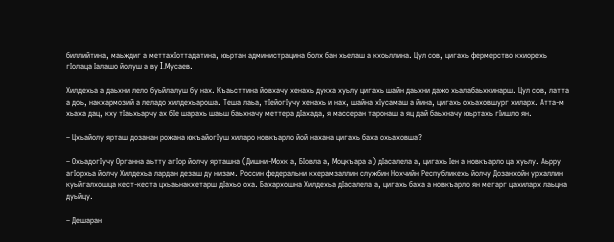биллийтина, маьждиг а меттахIоттадатина, юьртан администрацина болх бан хьелаш а кхоьллина. Цул сов, цигахь фермерство кхиорехь гIолаца Iалашо йолуш а ву I.Мусаев.

Хилдехьа а даьхни лело буьйлалуш бу нах. Къаьсттина йовхачу хенахь дукха хуьлу цигахь шайн даьхни дажо хьалабаьхкинарш. Цул сов, латта а доь, накхармозий а леладо хилдехьароша. Теша лаьа, тIейогIучу хенахь и нах, шайна хIусамаш а йина, цигахь охьаховшург хиларх. Атта-м хьаха дац, кху тIаьхьарчу ах бIе шарахь шаьш баьхначу меттера дIахада, я массеран таронаш а яц дай баьхначу юьртахь гIишло ян.

– Цхьайолу ярташ дозанан рожана юкъайогIуш хиларо новкъарло йой нахана цигахь баха охьаховша?

– ОхьадогIучу Органна аьтту агIор йолчу ярташна (Дишни-Мохк а, БIовла а, Моцкъара а) дIасалела а, цигахь Iен а новкъарло ца хуьлу. Аьрру агIорхьа йолчу Хилдехьа лардан дезаш ду низам. Россин федеральни кхерамзаллин службин Нохчийн Республикехь йолчу Дозанхойн урхаллин куьйгалхошца кест-кеста цхьаьнакхетарш дIахьо оха. Бахархошна Хилдехьа дIасалела а, цигахь баха а новкъарло ян мегарг цахиларх лаьцна дуьйцу.

– Дешаран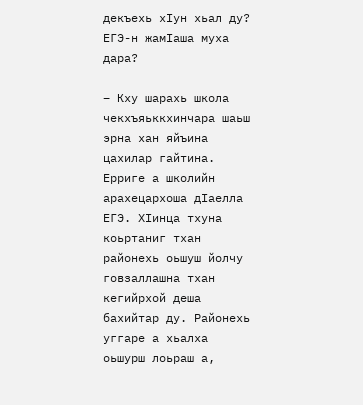декъехь хIун хьал ду? ЕГЭ-н жамIаша муха дара?

– Кху шарахь школа чекхъяьккхинчара шаьш эрна хан яйъина цахилар гайтина. Ерриге а школийн арахецархоша дIаелла ЕГЭ. ХIинца тхуна коьртаниг тхан районехь оьшуш йолчу говзаллашна тхан кегийрхой деша бахийтар ду. Районехь уггаре а хьалха оьшурш лоьраш а,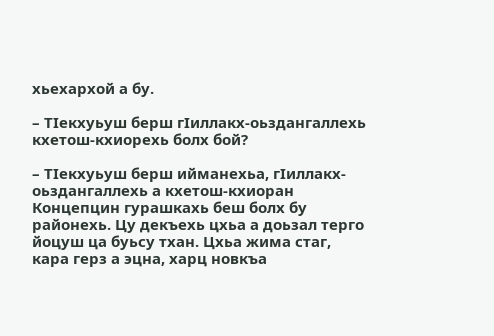хьехархой а бу.

– ТIекхуьуш берш гIиллакх-оьздангаллехь кхетош-кхиорехь болх бой?

– ТIекхуьуш берш ийманехьа, гIиллакх-оьздангаллехь а кхетош-кхиоран  Концепцин гурашкахь беш болх бу районехь. Цу декъехь цхьа а доьзал терго йоцуш ца буьсу тхан. Цхьа жима стаг, кара герз а эцна, харц новкъа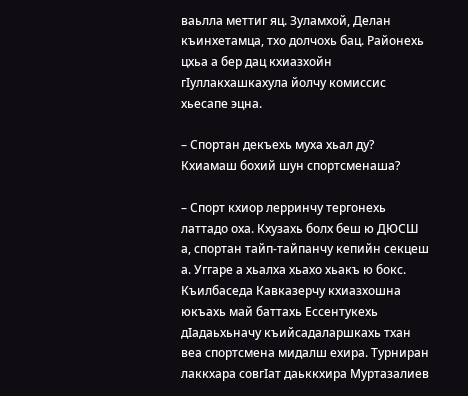ваьлла меттиг яц. Зуламхой, Делан къинхетамца, тхо долчохь бац. Районехь цхьа а бер дац кхиазхойн гIуллакхашкахула йолчу комиссис хьесапе эцна.

– Спортан декъехь муха хьал ду? Кхиамаш бохий шун спортсменаша?

– Спорт кхиор лерринчу тергонехь латтадо оха. Кхузахь болх беш ю ДЮСШ а, спортан тайп-тайпанчу кепийн секцеш а. Уггаре а хьалха хьахо хьакъ ю бокс. Къилбаседа Кавказерчу кхиазхошна юкъахь май баттахь Ессентукехь дIадаьхьначу къийсадаларшкахь тхан веа спортсмена мидалш ехира. Турниран лаккхара совгIат даьккхира Муртазалиев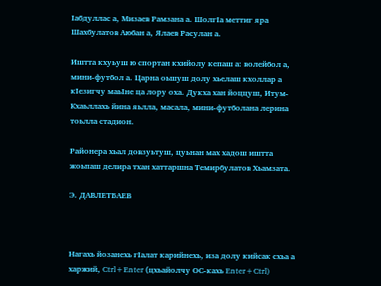Iабдуллас а, Мизаев Рамзана а. ШолгIа меттиг яра Шахбулатов Аюбан а, Ялаев Расулан а.

Иштта кхуьуш ю спортан кхийолу кепаш а: волейбол а, мини-футбол а. Царна оьшуш долу хьелаш кхоллар а кIезигчу маьIне ца лору оха. Дукха хан йоццуш, Итум-Кхаьллахь йина яьлла, масала, мини-футболана лерина тоьлла стадион.

Районера хьал довзуьтуш, цуьнан мах хадош иштта жоьпаш делира тхан хаттаршна Темирбулатов Хьамзата.

Э. ДАВЛЕТБАЕВ



Нагахь йозанехь гIалат карийнехь, иза долу кийсак схьа а харжий, Ctrl+Enter (цхьайолчу ОС-кахь Enter+Ctrl)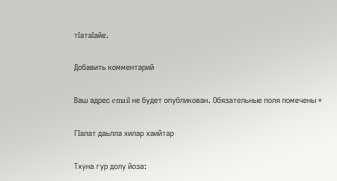тIатаIайе.

Добавить комментарий

Ваш адрес email не будет опубликован. Обязательные поля помечены *

ГIалат даьлла хилар хаийтар

Тхуна гур долу йоза: